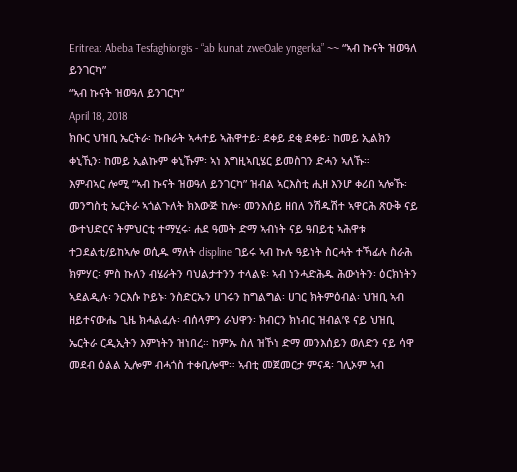Eritrea: Abeba Tesfaghiorgis - “ab kunat zweOale yngerka” ~~ “ኣብ ኩናት ዝወዓለ ይንገርካ”
“ኣብ ኩናት ዝወዓለ ይንገርካ”
April 18, 2018
ክቡር ህዝቢ ኤርትራ፡ ኩቡራት ኣሓተይ ኣሕዋተይ፡ ደቀይ ደቂ ደቀይ፡ ከመይ ኢልክን ቀኒኺን፡ ከመይ ኢልኩም ቀኒኹም፡ ኣነ እግዚኣቢሄር ይመስገን ድሓን ኣለኹ።
እምብኣር ሎሚ “ኣብ ኩናት ዝወዓለ ይንገርካ” ዝብል ኣርእስቲ ሒዘ እንሆ ቀሪበ ኣሎኹ፡
መንግስቲ ኤርትራ ኣጎልጉለት ክእውጅ ከሎ፡ መንእሰይ ዘበለ ንሽዱሽተ ኣዋርሕ ጽዑቅ ናይ ውተህድርና ትምህርቲ ተማሂሩ፡ ሐደ ዓመት ድማ ኣብነት ናይ ዓበይቲ ኣሕዋቱ ተጋደልቲ/ይከኣሎ ወሲዱ ማለት displine ገይሩ ኣብ ኩሉ ዓይነት ስርሓት ተኻፊሉ ስራሕ ክምሃር፡ ምስ ኩለን ብሄራትን ባህልታተንን ተላልዩ፡ ኣብ ነንሓድሕዱ ሕውነትን፡ ዕርክነትን ኣደልዲሉ፡ ንርእሱ ኮይኑ፡ ንስድርኡን ሀገሩን ከግልግል፡ ሀገር ክትምዕብል፡ ህዝቢ ኣብ ዘይተናውሔ ጊዜ ክሓልፈሉ፡ ብሰላምን ራህዋን፡ ክብርን ክነብር ዝብል’ዩ ናይ ህዝቢ ኤርትራ ርዲኢትን እምነትን ዝነበረ። ከምኡ ስለ ዝኾነ ድማ መንእሰይን ወለድን ናይ ሳዋ መደብ ዕልል ኢሎም ብሓጎስ ተቀቢሎሞ። ኣብቲ መጀመርታ ምናዳ፡ ገሊኦም ኣብ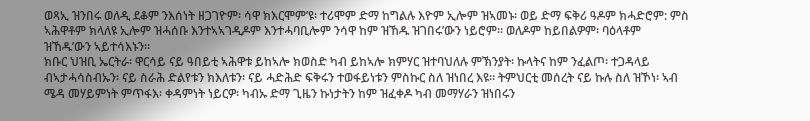ወጻኢ ዝንበሩ ወለዲ ደቆም ንእሰነት ዘጋገዮም፡ ሳዋ ክእርሞም’ዩ፡ ተሪሞም ድማ ከግልሉ እዮም ኢሎም ዝኣመኑ፡ ወይ ድማ ፍቅሪ ዓዶም ክሓድሮም: ምስ ኣሕዋቶም ክላለዩ ኢሎም ዝሓሰቡ እንተኣኣገዲዶም እንተሓባቢሎም ንሳዋ ከም ዝኸዱ ዝገበሩ’ውን ነይሮም። ወለዶም ከይበልዎም፡ ባዕላቶም ዝኸዱ’ውን ኣይተሳእኑን።
ክቡር ህዝቢ ኤርትራ፡ ዋርሳይ ናይ ዓበይቲ ኣሕዋቱ ይከኣሎ ክወስድ ካብ ይከኣሎ ክምሃር ዝተባህለሉ ምኽንያት፡ ኩላትና ከም ንፈልጦ፡ ተጋዳላይ ብኣታሓሳስብኡን፡ ናይ ስራሕ ድልየቱን ክእለቱን፡ ናይ ሓድሕድ ፍቅሩን ተወፋይነቱን ምስኩር ስለ ዝነበረ እዩ። ትምህርቲ መሰረት ናይ ኩሉ ስለ ዝኾነ፡ ኣብ ሜዳ መሃይምነት ምጥፋእ፡ ቀዳምነት ነይርዎ፡ ካብኡ ድማ ጊዜን ኩነታትን ከም ዝፈቀዶ ካብ መማሃራን ዝነበሩን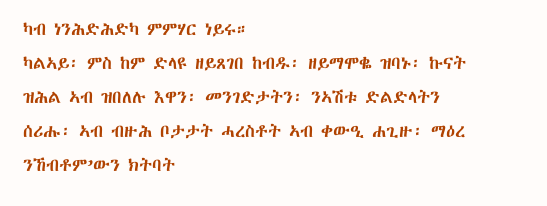ካብ ነንሕድሕድካ ምምሃር ነይሩ።
ካልኣይ፡ ምስ ከም ድላዩ ዘይጸገበ ከብዱ፡ ዘይማሞቈ ዝባኑ፡ ኩናት ዝሕል ኣብ ዝበለሉ እዋን፡ መንገድታትን፡ ንኣሽቱ ድልድላትን ሰሪሑ፡ ኣብ ብዙሕ ቦታታት ሓረስቶት ኣብ ቀውዒ ሐጊዙ፡ ማዕረ ንኸብቶም’ውን ክትባት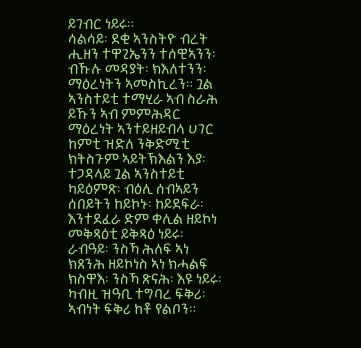ይገብር ነይሩ።
ሳልሳይ፡ ደቂ ኣንስትዮ ብረት ሒዘን ተዋጊኤንን ተሰዊኣንን፡ ብኹሉ መዳያት፡ ክእለተንን፡ ማዕረነትን ኣመስኪረን። ጓል ኣንስተይቲ ተማሂራ ኣብ ስራሕ ይኹን ኣብ ምምሕዳር ማዕረነት ኣንተይዘይብላ ሀገር ከምቲ ዝድለ ንቅድሚቲ ክትስጉም ኣይትኽእልን እያ፡ ተጋዳላይ ጓል ኣንስተይቲ ካይዕምጽ፡ ብዕሊ ሰብኣይን ሰበይትን ከይኮኑ፡ ከይደፍራ፡ እንተደፈራ ድም ቀሊል ዘይኮነ መቅጻዕቲ ይቅጻዕ ነይሩ፡ ራብዓይ፡ ንስኻ ሕለፍ ኣነ ክጸንሕ ዘይኮነስ ኣነ ክሓልፍ ክስዋእ፡ ንስኻ ጽናሕ፡ እዩ ነይሩ፡ ካብዚ ዝዓቢ ተግባረ ፍቅሪ፡ ኣብነት ፍቅሪ ከቶ የልቦን።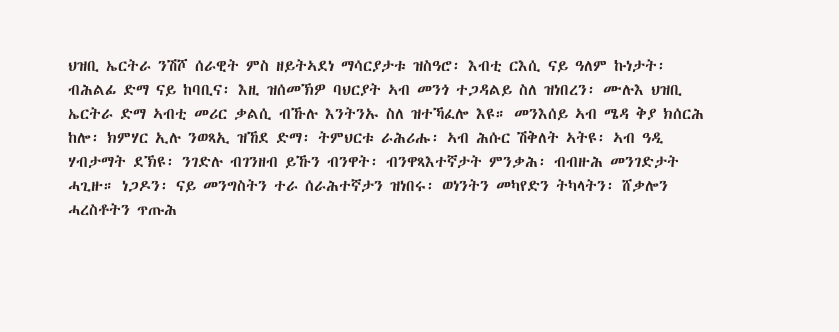ህዝቢ ኤርትራ ንሽሾ ሰራዊት ምስ ዘይትኣደነ ማሳርያታቱ ዝስዓሮ፡ እብቲ ርእሲ ናይ ዓለም ኩነታት፡ ብሕልፊ ድማ ናይ ከባቢና፡ እዚ ዝሰመኽዎ ባህርያት ኣብ መንጎ ተጋዳልይ ስለ ዝነበረን፡ ሙሉእ ህዝቢ ኤርትራ ድማ ኣብቲ መሪር ቃልሲ ብኹሉ እንትንኡ ስለ ዝተኻፈሎ እዩ። መንእሰይ ኣብ ሜዳ ቅያ ክሰርሕ ከሎ፡ ክምሃር ኢሉ ንወጻኢ ዝኸደ ድማ፡ ትምህርቱ ራሕሪሑ፡ ኣብ ሕሱር ሽቅለት ኣትዩ፡ ኣብ ዓዲ ሃብታማት ደኽዩ፡ ንገድሉ ብገንዘብ ይኹን ብንዋት፡ ብንዋጻእተኛታት ምንቃሕ፡ ብብዙሕ መንገድታት ሓጊዙ። ነጋዶን፡ ናይ መንግስትን ተራ ሰራሕተኛታን ዝነበሩ፡ ወነንትን መካየድን ትካላትን፡ ሸቃሎን ሓረስቶትን ጥጡሕ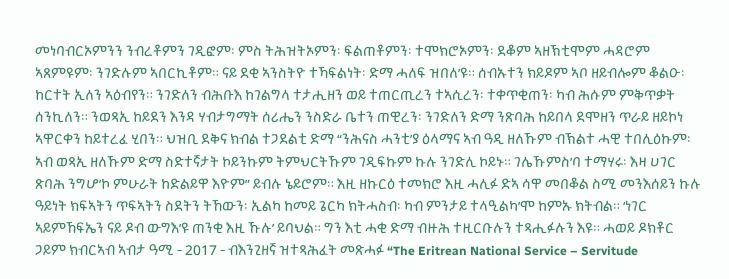መነባብርኦምንን ንብረቶምን ገዲፎም፡ ምስ ትሕዝትኦምን፡ ፍልጠቶምን፡ ተሞክሮኦምን፡ ደቆም ኣዘኽቲሞም ሓዳሮም ኣጸምዩም፡ ንገድሉም ኣበርኪቶም። ናይ ደቂ ኣንስትዮ ተኻፍልነት፡ ድማ ሓለፍ ዝበለ’ዩ። ሰብኡተን ክይዶም ኣቦ ዘይብሎም ቆልዑ፡ ከርተት ኢለን ኣዕብየን። ንገድለን ብሕቡእ ከገልግላ ተታሒዘን ወይ ተጠርጢረን ተኣሲረን፡ ተቀጥቂጠን፡ ካብ ሕሱም ምቅጥቃት ሰንኪለን። ንወጻኢ ከይደን እንዳ ሃብታግማት ሰሪሔን ንስድራ ቤተን ጠዊረን፡ ንገድለን ድማ ንጽባሕ ከይበላ ደሞዘን ጥራይ ዘይኮነ ኣዋርቀን ከይተረፈ ሂበን። ህዝቢ ደቅና ክብል ተጋደልቲ ድማ “ንሕናስ ሓንቲ’ያ ዕላማና ኣብ ዓዲ ዘለኹም ብኽልተ ሓዊ ተበሊዕኩም፡ ኣብ ወጻኢ ዘለኹም ድማ ስድተኛታት ኮይንኩም ትምህርትኹም ገዲፍኩም ኩሉ ንገድሊ ኮይኑ። ገሌኹምስ’ባ ተማሃሩ፡ እዛ ሀገር ጽባሕ ንግሆ’ኮ ምሁራት ከድልይዋ እዮም” ይብሉ ኔይሮም። እዚ ዘኩርዕ ተመክሮ እዚ ሓሊፉ ድኣ ሳዋ መበቆል ስሚ መንእሰይን ኩሉ ዓይነት ክፍኣትን ጥፍኣትን ስደትን ትኸውን፡ ኢልካ ከመይ ጌርካ ክትሓስብ፡ ካብ ምንታይ ተላዒልካ’ሞ ከምኡ ክትብል። ‘ነገር ኣይምኸፍኤን ናይ ዶብ ውግእ’ዩ ጠንቂ እዚ ኹሉ’ ይባህል። ግን እቲ ሓቂ ድማ ብዙሕ ተዚርቡሉን ተጻሒፉሉን እዩ። ሓወይ ዶክቶር ጋይም ክብርኣብ ኣብታ ዓሚ - 2017 - ብእንጊዘኛ ዝተጻሕፈት መጽሓፉ “The Eritrean National Service – Servitude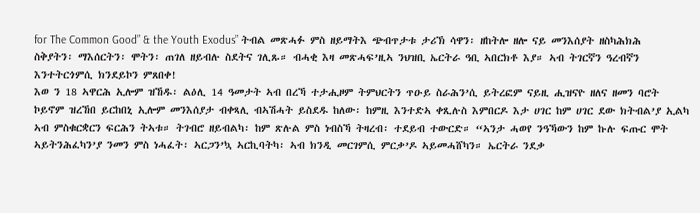for The Common Good” & the Youth Exodus” ትብል መጽሓፉ ምስ ዘይማትእ ጭብጥታቱ ታሪኽ ሳዋን፡ ዘከትሎ ዘሎ ናይ መንእሰያት ዘስካሕክሕ ስቅያትን፡ ማእሰርትን፡ ሞትን፡ ጠገለ ዘይብሉ ስደትና ገሊጹ። ብሓቂ እዛ መጽሓፍ’ዚኣ ንህዝቢ ኤርትራ ዓቢ ኣበርክቶ እያ። ኣብ ትገርኛን ዓረብኛን እንተትርጎምሲ ክንደይኮን ምጸበቀ!
እወ ን 18 ኣዋርሕ ኢሎም ዝኸዱ፡ ልዕሊ 14 ዓመታት ኣብ በረኻ ተታሒዞም ትምህርትን ጥዑይ ስራሕን’ሲ ይትረፎም ናይዚ ሒዝናዮ ዘለና ዘመን ባሮት ኮይኖም ዝረኸበ ይርከበኒ ኢሎም መንእሰያታ ብቀጻሊ ብኣሽሓት ይስደዱ ከለው፡ ከምዚ እንተድኣ ቀጺሉስ እምበርዶ እታ ሀገር ከም ሀገር ደው ክትብል’ያ ኢልካ
ኣብ ምስቁርቋርን ፍርሕን ትኣቱ። ትገብሮ ዘይብልካ፡ ከም ጽሉል ምስ ነብስኻ ትዛረብ፡ ተደይብ ተውርድ። “ኣንታ ሓወየ ንዓኻውን ከም ኩሉ ፍጡር ሞት ኣይትንሕፈካን’ያ ንመን ምስ ነሓፈት፡ ኣርጋን’ኳ ኣርኪባትካ፡ ኣብ ክንዲ መርገምሲ ምርቃ’ዶ ኣይመሓሸካን። ኤርትራ ንደቃ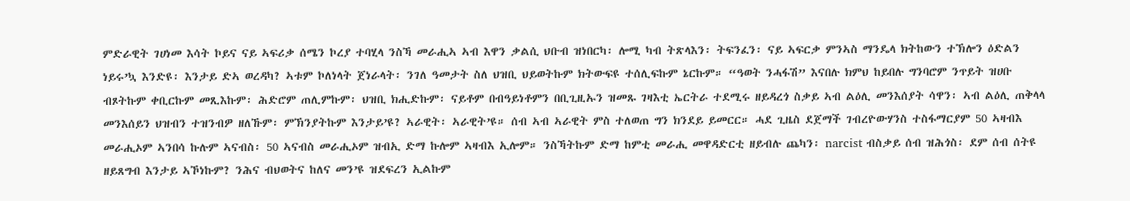ምድራዊት ገሀነመ እሳት ኮይና ናይ ኣፍሪቃ ሰሜን ኮረያ ተባሂላ ንስኻ መራሒኣ ኣብ እዋን ቃልሲ ህቡብ ዝነበርካ፡ ሎሚ ካብ ትጽላእን፡ ትፍንፈን፡ ናይ ኣፍርቃ ምንኣስ ማንዴላ ክትከውን ተኽሎን ዕድልን ነይሩ’ኳ እንድዩ፡ እንታይ ድኣ ወረዳካ? ኣቱም ኮለነላት ጀነራላት፡ ንገለ ዓመታት ስለ ህዝቢ ህይወትኩም ክትውፍዩ ተሰሊፍኩም ኔርኩም። “ዓወት ንሓፋሽ” እናበሉ ክምህ ከይበሉ ግንባሮም ንጥይት ዝሀቡ ብጾትኩም ቀቢርኩም መጺእኩም፡ ሕድሮም ጠሊምኩም፡ ህዝቢ ክሒድኩም፡ ናይቶም በብዓይነቶምን በቢጊዚኡን ዝመጹ ገዛእቲ ኤርትራ ተደሚሩ ዘይዳረጎ ስቃይ ኣብ ልዕሊ መንእሰያት ሳዋን፡ ኣብ ልዕሊ ጠቅላላ መንእሰይን ህዝብን ተዝንብዎ ዘለኹም፡ ምኽንያትኩም እንታይ’ዩ? ኣራዊት፡ ኣራዊት’ዩ። ሰብ ኣብ ኣራዊት ምስ ተለወጠ ግን ክንደይ ይመርር። ሓደ ጊዜስ ደጀማች ገብረዮውሃንስ ተስፋማርያም 50 ኣዛብእ መራሒኦም ኣንበሳ ኩሉም ኣናብስ፡ 50 ኣናብስ መራሒኦም ዝብኢ ድማ ኩሎም ኣዛብእ ኢሎም። ንስኻትኩም ድማ ከምቲ መራሒ መዋዳድርቲ ዘይብሉ ጨካን፡ narcist ብስቃይ ሰብ ዝሕጎስ፡ ደም ሰብ ሰትዩ ዘይጸግብ እንታይ ኣኾነኩም? ንሕና ብህወትና ከለና መን’ዩ ዝደፍረን ኢልኩም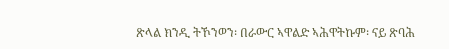ጽላል ክንዲ ትኾንወን፡ በራውር ኣዋልድ ኣሕዋትኩም፡ ናይ ጽባሕ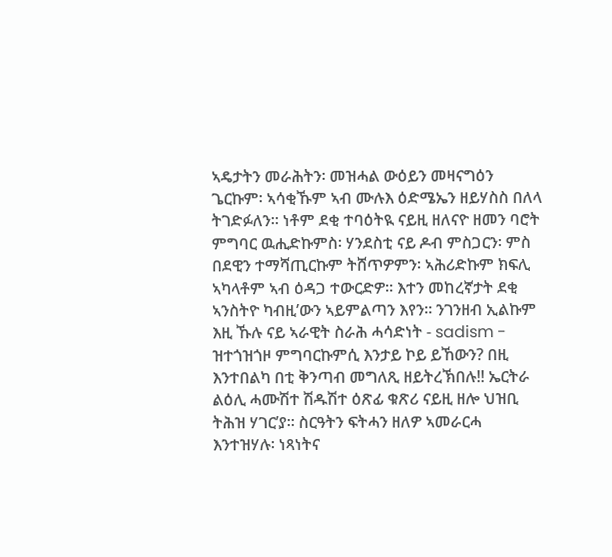ኣዴታትን መራሕትን፡ መዝሓል ውዕይን መዛናግዕን ጌርኩም፡ ኣሳቂኹም ኣብ ሙሉእ ዕድሜኤን ዘይሃስስ በለላ ትገድፉለን። ነቶም ደቂ ተባዕትዪ ናይዚ ዘለናዮ ዘመን ባሮት ምግባር ዉሒድኩምስ፡ ሃንደስቲ ናይ ዶብ ምስጋርን፡ ምስ በደዊን ተማሻጢርኩም ትሸጥዎምን፡ ኣሕሪድኩም ክፍሊ ኣካላቶም ኣብ ዕዳጋ ተውርድዎ። እተን መከረኛታት ደቂ ኣንስትዮ ካብዚ’ውን ኣይምልጣን እየን። ንገንዘብ ኢልኩም እዚ ኹሉ ናይ ኣራዊት ስራሕ ሓሳድነት - sadism - ዝተጎዝጎዞ ምግባርኩምሲ እንታይ ኮይ ይኸውን? በዚ እንተበልካ በቲ ቅንጣብ መግለጺ ዘይትረኽበሉ!! ኤርትራ ልዕሊ ሓሙሽተ ሽዱሽተ ዕጽፊ ቁጽሪ ናይዚ ዘሎ ህዝቢ ትሕዝ ሃገር’ያ። ስርዓትን ፍትሓን ዘለዎ ኣመራርሓ እንተዝሃሉ፡ ነጻነትና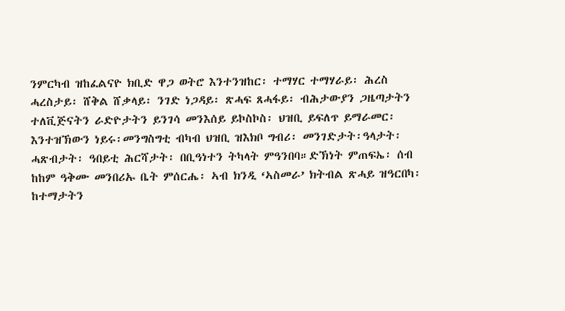ንምርካብ ዝከፈልናዮ ክቢድ ዋጋ ወትሮ እንተንዝከር፡ ተማሃር ተማሃራይ፡ ሕረስ ሓረስታይ፡ ሸቅል ሸቃላይ፡ ንገድ ነጋዳይ፡ ጽሓፍ ጸሓፋይ፡ ብሕታውያን ጋዜጣታትን ተለቪጅናትን ራድዮታትን ይንገሳ መንእሰይ ይኮስኮስ፡ ህዝቢ ይፍለጥ ይማራመር፡ እንተዝኽውን ነይሩ፡መንግስግቲ ብካብ ህዝቢ ዝእክቦ ግብሪ፡ መንገድታት፡ዓላታት፡ ሓጽብታት፡ ዓበይቲ ሕርሻታት፡ በቢዓነተን ትካላት ምዓንበባ።ድኽነት ምጠፍኤ፡ ሰብ ከከም ዓቅሙ መንበሪኡ ቤት ምሰርሔ፡ ኣብ ክንዲ ‘ኣስመራ’ ክትብል ጽሓይ ዝዓርበካ፡ ከተማታትን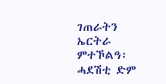ገጠራትን ኤርትራ ምተኾልዓ፡ ሓደሽቲ ድም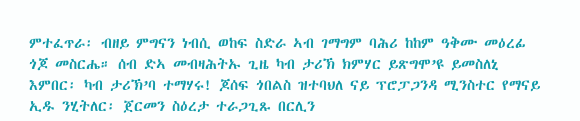ምተፈጥራ፡ ብዘይ ምግናን ነብሲ ወከፍ ስድራ ኣብ ገማግም ባሕሪ ከከም ዓቅሙ መዕረፊ ጎጆ መስርሔ። ሰብ ድኣ መብዛሕትኡ ጊዜ ካብ ታሪኽ ክምሃር ይጽግሞ’ዩ ይመስለኒ እምበር፡ ካብ ታሪኽ’ባ ተማሃሩ! ጆሰፍ ጎበልስ ዝተባህለ ናይ ፕሮፓጋንዳ ሚንስተር የማናይ ኢዱ ንሂትለር፡ ጀርመን ስዕረታ ተራጋጊጹ በርሊን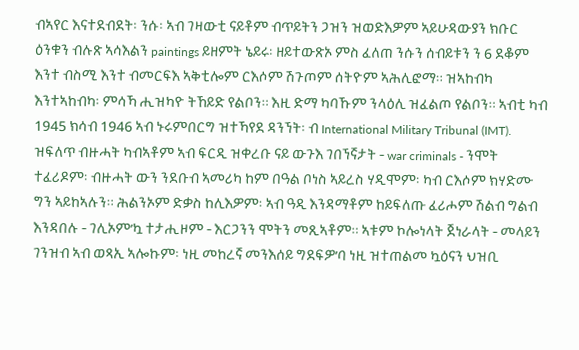ብኣየር እናተደብደት፡ ንሱ፡ ኣብ ገዛውቲ ናይቶም ብጥይትን ጋዝን ዝወድእዎም ኣይሁዳውያን ክቡር ዕንቁን ብሉጽ ኣሳእልን paintings ይዘምት ኔይሩ፡ ዘይተውጽኦ ምስ ፈለጠ ንሱን ሰብይቱን ን 6 ደቆም እንተ ብስሚ እንተ ብመርፍእ ኣቅቲሎም ርእሶም ሽጉጦም ሰትዮም ኣሕሊፎማ። ዝኣከብካ እንተኣከብካ፡ ምሳኻ ሒዝካዮ ትኸይድ የልቦን። እዚ ድማ ካባኹም ንላዕሊ ዝፈልጦ የልቦን። ኣብቲ ካብ 1945 ክሳብ 1946 ኣብ ኑሩምበርግ ዝተኻየደ ዳንኘት፡ ብ International Military Tribunal (IMT). ዝፍለጥ ብዙሓት ካብኣቶም ኣብ ፍርዲ ዝቀረቡ ናይ ውጉእ ገበኘኛታት - war criminals - ንሞት ተፈሪዶም፡ ብዙሓት ውን ንደቡብ ኣመሪካ ከም በዓል ቦነስ ኣይረስ ሃዲሞም፡ ካብ ርእሶም ክሃድሙ ግን ኣይከኣሉን። ሕልንኦም ድቃስ ከሊእዎም፡ ኣብ ዓዲ እንዳማቶም ከይፍለጡ ፈሪሖም ሽልብ ግልብ እንዳበሉ - ገሊኦም’ኳ ተታሒዞም - እርጋንን ሞትን መጺኣቶም። ኣቱም ኮሎነላት ጀነራላት - መላይን ገንዝብ ኣብ ወጻኢ ኣሎኩም፡ ነዚ መከረኛ መንእሰይ ግደፍዎ’ባ ነዚ ዝተጠልመ ኳዕናን ህዝቢ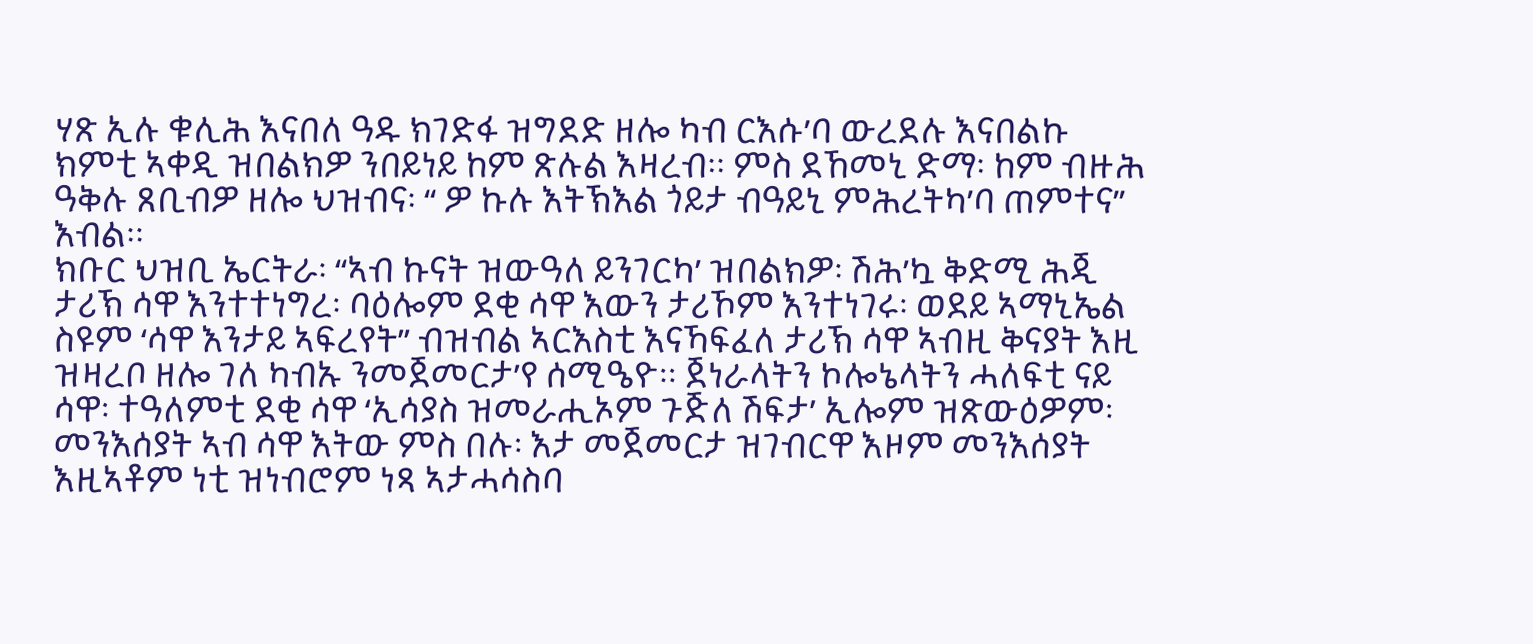ሃጽ ኢሉ ቁሊሕ እናበለ ዓዱ ክገድፋ ዝግደድ ዘሎ ካብ ርእሱ’ባ ውረደሉ እናበልኩ ክምቲ ኣቀዲ ዝበልክዎ ንበይነይ ከም ጽሉል እዛረብ። ምስ ደኸመኒ ድማ፡ ከም ብዙሕ ዓቅሉ ጸቢብዎ ዘሎ ህዝብና፡ “ ዎ ኩሉ እትኽእል ጎይታ ብዓይኒ ምሕረትካ’ባ ጠምተና’’ እብል።
ክቡር ህዝቢ ኤርትራ፡ “ኣብ ኩናት ዝውዓለ ይንገርካ’ ዝበልክዎ፡ ሽሕ’ኳ ቅድሚ ሕጂ ታሪኽ ሳዋ እንተተነግረ፡ ባዕሎም ደቂ ሳዋ እውን ታሪኾም እንተነገሩ፡ ወደይ ኣማኒኤል ስዩም ‘ሳዋ እንታይ ኣፍረየት” ብዝብል ኣርእስቲ እናኻፍፈለ ታሪኽ ሳዋ ኣብዚ ቅናያት እዚ ዝዛረቦ ዘሎ ገለ ካብኡ ንመጀመርታ’የ ሰሚዔዮ። ጀነራላትን ኮሎኔላትን ሓለፍቲ ናይ ሳዋ፡ ተዓለምቲ ደቂ ሳዋ ‘ኢሳያስ ዝመራሒኦም ጉጅለ ሽፍታ’ ኢሎም ዝጽውዕዎም፡ መንእሰያት ኣብ ሳዋ እትው ምስ በሉ፡ እታ መጀመርታ ዝገብርዋ እዞም መንእሰያት እዚኣቶም ነቲ ዝነብሮም ነጻ ኣታሓሳስባ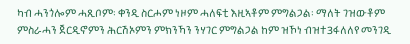ካብ ሓንጎሎም ሓጺቦም፡ ቀንዲ ስርሖም ነዞም ሓለፍቲ እዚኣቶም ምግልጋል፡ ማለት ገዝውቶም ምስራሓን ጀርዲኖምን ሕርሽኦምን ምክንኻን ንሃገር ምግልጋል ከም ዝኾነ ብዝተ3ፋለለየ መንገዲ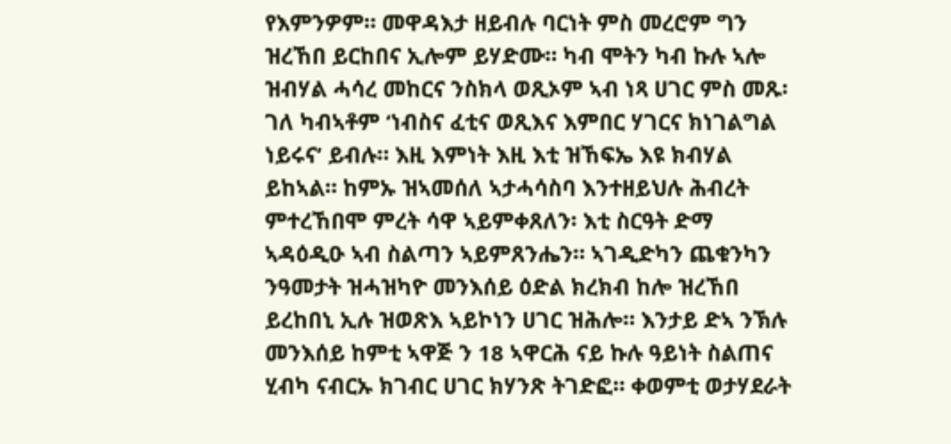የእምንዎም። መዋዳእታ ዘይብሉ ባርነት ምስ መረሮም ግን ዝረኸበ ይርከበና ኢሎም ይሃድሙ። ካብ ሞትን ካብ ኩሉ ኣሎ ዝብሃል ሓሳረ መከርና ንስክላ ወጺኦም ኣብ ነጻ ሀገር ምስ መጹ፡ ገለ ካብኣቶም ‘ነብስና ፈቲና ወጺእና እምበር ሃገርና ክነገልግል ነይሩና’ ይብሉ። እዚ እምነት እዚ እቲ ዝኸፍኤ እዩ ክብሃል ይከኣል። ከምኡ ዝኣመሰለ ኣታሓሳስባ እንተዘይህሉ ሕብረት ምተረኸበሞ ምረት ሳዋ ኣይምቀጸለን፡ እቲ ስርዓት ድማ ኣዳዕዲዑ ኣብ ስልጣን ኣይምጸንሔን። ኣገዲድካን ጨቁንካን ንዓመታት ዝሓዝካዮ መንእሰይ ዕድል ክረክብ ከሎ ዝረኸበ ይረከበኒ ኢሉ ዝወጽእ ኣይኮነን ሀገር ዝሕሎ። እንታይ ድኣ ንኽሉ መንእሰይ ከምቲ ኣዋጅ ን 18 ኣዋርሕ ናይ ኩሉ ዓይነት ስልጠና ሂብካ ናብርኡ ክገብር ሀገር ክሃንጽ ትገድፎ። ቀወምቲ ወታሃደራት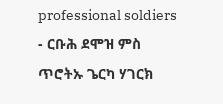professional soldiers - ርቡሕ ደሞዝ ምስ ጥሮትኡ ጌርካ ሃገርክ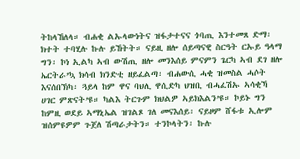ትከላኸለላ። ብሐቂ ልኡላውነትና ዝፋታተናና ጎባጢ እንተመጸ ድማ፡ ክተት ተባሂሉ ኩሉ ይኸትት። ናይዚ ዘሎ ሰይጣናዊ ስርዓት ርኡይ ዓላማ ግን፡ ኮነ ኢልካ ኣብ ውሽጢ ዘሎ መንእሰይ ምናምን ጌርካ ኣብ ደገ ዘሎ ኤርትራ’ኳ ክሳብ ክንድቲ ዘይፈልጣ፡ ብሐውሲ ሓቂ ዝመስል ሓሶት እናሰበኽካ፡ ጓይላ ከም ዋና ባህሊ ዋሲድካ ህዝቢ ብሓፈሽኡ ኣሳቂኻ ሀገር ምጽናት’ዩ። ካልእ ትርጉም ክህልዎ ኣይክእልን’ዩ። ኮይኑ ግን ከምዚ ወደይ ኣማኒኤል ዝገልጾ ገለ መናእሰይ፡ ናይዞም ሸፋቱ ኢሎም ዝሰምዩዎም ጉጀለ ሽጣራታትን። ተንኮላትን፡ ኩሉ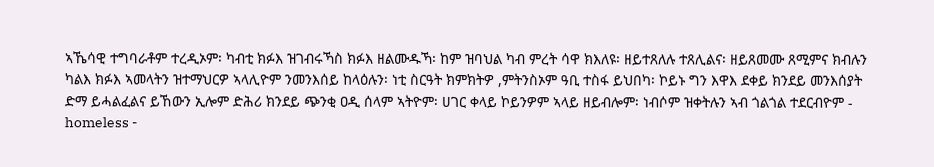ኣኼሳዊ ተግባራቶም ተረዲኦም፡ ካብቲ ክፉእ ዝገብሩኻስ ክፉእ ዘልሙዱኻ፡ ከም ዝባህል ካብ ምረት ሳዋ ክእለዩ፡ ዘይተጸለሉ ተጸሊልና፡ ዘይጸመሙ ጸሚምና ክብሉን ካልእ ክፉእ ኣመላትን ዝተማህርዎ ኣላሊዮም ንመንእሰይ ከላዕሉን፡ ነቲ ስርዓት ክምክትዎ ,ምትንስኦም ዓቢ ተስፋ ይህበካ፡ ኮይኑ ግን እዋእ ደቀይ ክንደይ መንእሰያት ድማ ይሓልፈልና ይኸውን ኢሎም ድሕሪ ክንደይ ጭንቂ ዐዲ ሰላም ኣትዮም፡ ሀገር ቀላይ ኮይንዎም ኣላይ ዘይብሎም፡ ነብሶም ዝቀትሉን ኣብ ጎልጎል ተደርብዮም - homeless -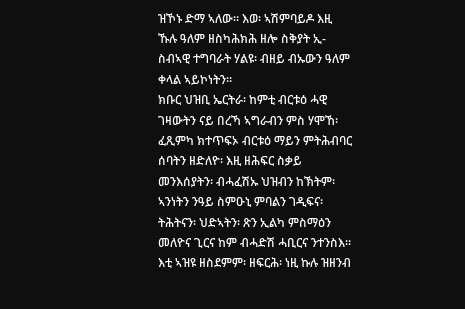ዝኾኑ ድማ ኣለው። እወ፡ ኣሽምባይዶ እዚ ኹሉ ዓለም ዘስካሕክሕ ዘሎ ስቅያት ኢ-ስብኣዊ ተግባራት ሃልዩ፡ ብዘይ ብኡውን ዓለም ቀላል ኣይኮነትን።
ክቡር ህዝቢ ኤርትራ፡ ከምቲ ብርቱዕ ሓዊ ገዛውትን ናይ በረኻ ኣግራብን ምስ ሃሞኸ፡ ፈጺምካ ክተጥፍኦ ብርቱዕ ማይን ምትሕብባር ሰባትን ዘድለዮ፡ እዚ ዘሕፍር ስቃይ መንእሰያትን፡ ብሓፈሽኡ ህዝብን ከኽትም፡ ኣንነትን ንዓይ ስምዑኒ ምባልን ገዲፍና፡ ትሕትናን፡ ህድኣትን፡ ጽን ኢልካ ምስማዕን መለዮና ጊርና ከም ብሓድሽ ሓቢርና ንተንስእ። እቲ ኣዝዩ ዘስደምም፡ ዘፍርሕ፡ ነዚ ኩሉ ዝዘንብ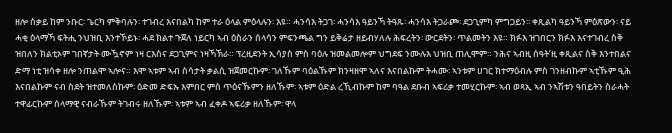ዘሎ ስቃይ ከም ንቡር፡ ጌርካ ምቅባሉን፡ ተገብረ እናበልካ ከም ተራ ዕላል ምዕላሉን፡ እዩ። ሓንሳእ ትጋገ፡ ሓንሳእ ዓይንኻ ትዓጹ፡ ሓንሳእ ትጋራጮ፡ ደጋጊምካ ምግጋይን፡፡ ቀጺልካ ዓይንኻ ምዕጽውን፡ ናይ ሓቂ ዕላማኻ ፍትሒ ንህዝቢ እንተኾይኑ፡ ሓደ ክልተ ጉጀለ ነይርካ ኣብ ዕስራን ሰላሳን ምፍንጫል ግን ይቅሬታ ዘይብሃለሉ ሕፍረትን፡ ውርደትን፡ ጥልመትን እዩ። ክፉእ ዝገበርን ክፉእ እናተገብረ ስቅ ዝበለን ክልቲኦም ገበኛታት ሙዃኖም ነዛ ርእስና ደጋጊምና ነዛኻኽራ። ፕረዚደንት ኢሳያስ ምስ ባዕሉ ዝመልመሎም ህግደፍ ንሙሉእ ህዝቢ ጠሊሞም። ንሕና ኣብዚ ሰዓት’ዚ ቀጺልና ስቅ እንተበልና ድማ ነቲ ዝሳቀ ዘሎ ንጠልሞ ኣሎና። እሞ ኣቱም ኣብ ስሳታት ቃልሲ ዝጀመርኩም፡ ገለኹም ባዕልኹም ክንዛዘሞ ኣለና እናበልኩም ትሓሙ፡ ኣንቱም ሀገር ክተማዕብሉ ምስ ገንዘብኩም ኣቲኹም ዒሕ እናበልኩም ናብ ስደት ዝተመለስኩም፡ ዕድመ ድፍኡ እምበር ምስ ጥዕናኹምን ዘለኹም፡ ኣቱም ዕድል ረኺብኩም ከም ባዓል ደቡብ ኣፍሪቃ ተመሂርኩም፡ ኣብ ወጻኢ ኣብ ንኣሽቱን ዓበይትን ስራሓት ተዋፊርኩም ሰላማዊ ናብራኹም ትገብሩ ዘለኹም፡ ኣቱም ኣብ ፈቀዶ ኣፍሪቃ ዘለኹም፡ ዋላ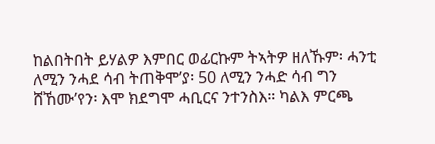ከልበትበት ይሃልዎ እምበር ወፊርኩም ትኣትዎ ዘለኹም፡ ሓንቲ ለሚን ንሓደ ሳብ ትጠቅሞ’ያ፡ 50 ለሚን ንሓድ ሳብ ግን ሸኸሙ’የን፡ እሞ ክደግሞ ሓቢርና ንተንስእ። ካልእ ምርጫ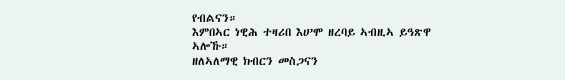የብልናን።
እምበኣር ነዊሕ ተዛሪበ እሀ’ሞ ዘረባይ ኣብዚኣ ይዓጽዋ ኣሎኹ።
ዘለኣለማዊ ክብርን መስጋናን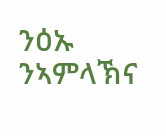ንዕኡ ንኣምላኽና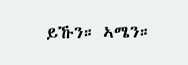ይኹን። ኣሜን።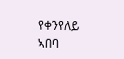የቀንየለይ
ኣበባ